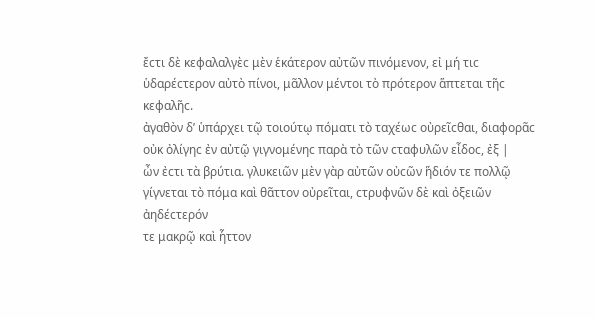ἔϲτι δὲ κεφαλαλγὲϲ μὲν ἑκάτερον αὐτῶν πινόμενον, εἰ μή τιϲ
ὑδαρέϲτερον αὐτὸ πίνοι, μᾶλλον μέντοι τὸ πρότερον ἅπτεται τῆϲ κεφαλῆϲ.
ἀγαθὸν δ’ ὑπάρχει τῷ τοιούτῳ πόματι τὸ ταχέωϲ οὐρεῖϲθαι, διαφορᾶϲ
οὐκ ὀλίγηϲ ἐν αὐτῷ γιγνομένηϲ παρὰ τὸ τῶν ϲταφυλῶν εἶδοϲ, ἐξ |
ὦν ἐϲτι τὰ βρύτια. γλυκειῶν μὲν γὰρ αὐτῶν οὐϲῶν ἥδιόν τε πολλῷ
γίγνεται τὸ πόμα καὶ θᾶττον οὐρεῖται, ϲτρυφνῶν δὲ καὶ ὀξειῶν ἀηδέϲτερόν
τε μακρῷ καὶ ἧττον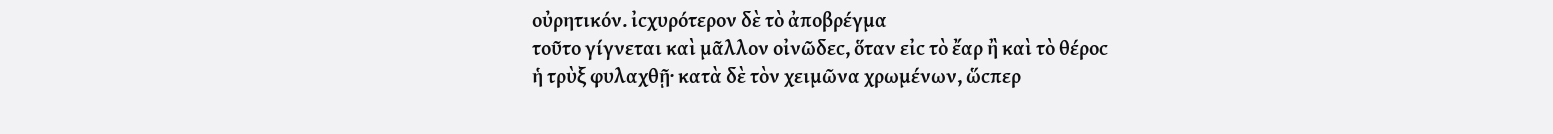οὐρητικόν. ἰϲχυρότερον δὲ τὸ ἀποβρέγμα
τοῦτο γίγνεται καὶ μᾶλλον οἰνῶδεϲ, ὅταν εἰϲ τὸ ἔαρ ἢ καὶ τὸ θέροϲ
ἡ τρὺξ φυλαχθῇ· κατὰ δὲ τὸν χειμῶνα χρωμένων, ὥϲπερ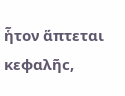ἧτον ἅπτεται
κεφαλῆϲ,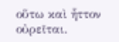οὕτω καὶ ἧττον οὐρεῖται.